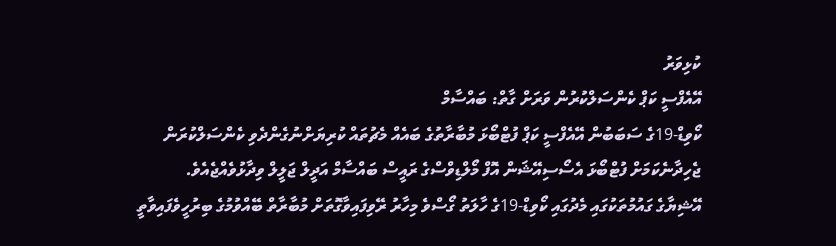ކުޅިވަރު
އޭއެފްސީ ކަޕް ކެންސަލްކުރުން ވަރަށް ގާތް: ބައްސާމް
ކޯވިޑް-19ގެ ސަބަބުން އޭއެފްސީ ކަޕް ފުޓްބޯޅަ މުބާރާތުގެ ބައެއް މެޗުތައް ކުރިޔަށްނުގެންދެވި ކެންސަލްކުރަން ޖެހިދާނެކަމަށް ފުޓްބޯޅަ އެސޯސިއޭޝަން އޮފް މޯލްޑިވްސްގެ ރައީސް ބައްސާމް އަދީލް ޖަލީލް ވިދާޅުވެއްޖެއެވެ.
އޭޝިޔާގެ ގައުމުތަކުގައި މެދުގައި ކޯވިޑް-19ގެ ހާލަތު ގޯސްވެ މިހާރު ރޭވިފައިވާގޮތަށް މުބާރާތް ބޭއްވުމުގެ ބިރުހީވެފައިވާތީ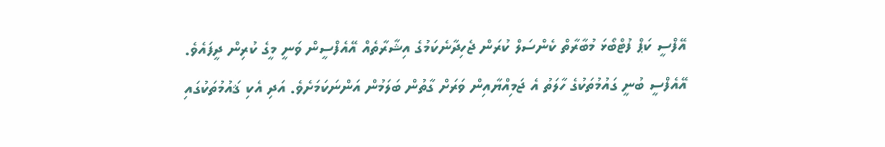އޭފްސީ ކަޕް ފުޓްބޯޅަ މުބާރާތް ކެންސަލް ކުރަން ޖެހިދާނެކަމުގެ އިޝާރާތެއް އޭއެފްސީން ވަނީ މީގެ ކުރިން ދީފައެވެ.
އޭއެފްސީ ބުނީ ގައުމުތަކުގެ ހާލަތު އެ ޖަމިއްޔާއިން ވަރަށް ގާތުން ބަލަމުން އަންނަކަމަށެވެ. އަދި އެކި ޤައުމުތަކުގައި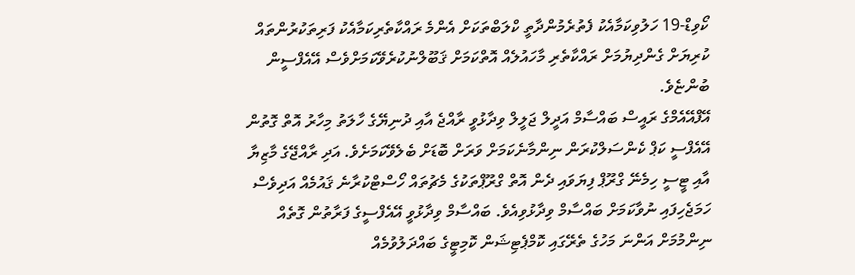ކޯވިޑް-19 ހަލުވިކަމާއެކު ފެތުރެމުންދާތީ ކްލަބްތަކަށް އެންމެ ރައްކާތެރިކަމާއެކު ފަރިތަކުރުންތައް ކުރިޔަށް ގެންދިޔުމަށް ރައްކާތެރި މާހައުލެއް އޮތްކަމަށް ޤަބޫލްނުކުރެވޭކަމަށްވެސް އޭއެފްސީން ބުންޏެވެ.
އޭފްއޭއެމްގެ ރައީސް ބައްސާމް އަދީލް ޖަލީލް ވިދާޅުވީ ރާއްޖެ އާއި ދުނިޔޭގެ ހާލަތު މިހާރު އޮތް ގޮތުން އޭއެފްސީ ކަޕް ކެންސަލްކުރަން ނިންމާނެކަމަށް ވަރަށް ބޮޑަށް ބެލެވޭކަމަށެވެ. އަދި ރާއްޖޭގެ މާޒިޔާ އާއި ޓީސީ ހިމެނޭ ގްރޫޕް ފިޔަވައި ދެން އޮތް ގްރޫޕްތަކުގެ މެޗުތައް ހޯސްޓްކުރާނެ ޤައުމެއް އަދިވެސް ހަމަޖެހިފައި ނުވާކަމަށް ބައްސާމް ވިދާޅުވިއެވެ. ބައްސާމް ވިދާޅުވީ އޭއެފްސީގެ ފަރާތުން ގޮތެއް ނިންމުމަށް އަންނަ މަހުގެ ތެރޭގައި ކޮމްޕެޓިޝަން ކޮމިޓީގެ ބައްދަލުވުމެއް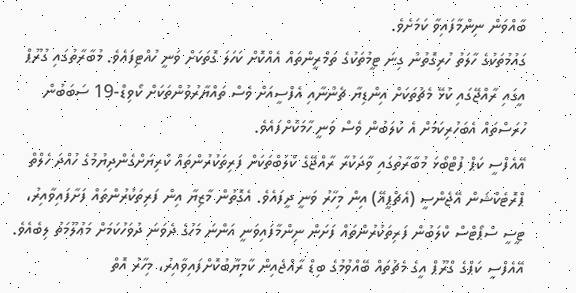ބާއްވަން ނިންމާފައިވާ ކަމަށެވެ.
ގައުމުތަކުގެ ހާލަތު ހުރިގޮތުން ގިނަ ޓީމުތަކުގެ ތަމްރީންތައް އެއްކޮށް ކަހަލަ ގޮތަކަށް ވަނީ ހުއްޓިފައެވެ. މުބާރާތުގައި ގުރޫޕް އީގައި ރާއްޖޭގައި ކުޅޭ މެޗުތަކަށް އިންޑިޔާ ޗެންނާއި އެފްސީއަށް ވެސް ތައްޔާރުވުންތަކަށް ކޯވިޑް-19 ސަބަބުން ހުރަސްތައް އެބަހުރިކަމަށް އެ ކުލަބުން ވެސް ވަނީ ހާމަކޮށްފައެވެ.
އޭއެފްސީ ކަޕް ފުޓްބޯޅަ މުބާރާތުގައި ވާދަކުރާ ރާއްޖޭގެ ކްލަބްތަކަށް ފަރިތަކުރުންތައް ކުރިޔަށްގެންދިޔުމުގެ ހުއްދަ ހެލްތް ޕްރޮޓެކްޝަން އޭޖެންސީ (އެޗްޕީއޭ) އިން މިހާރު ވަނީ ދީފައެވެ. އެގޮތުން މާޒިޔާ އިން ފަރިތަކުރުންތައް ފަށާފައިވާއިރު، ޓީސީ ސްޕޯޓްސް ކްލަބުން ފަރިތަކުރުންތައް ފަށަން ނިންމާފައިވަނީ އަންނަ މަހުގެ ދެވަނަ ދުވަހުކަމަށް މަޢުލޫމަތު ލިބެއެވެ.
އޭއެފްސީ ކަޕްގެ ގްރޫޕް އީގެ މެޗުތައް ބޭއްވުމުގެ ބިޑް ރާއްޖެއިން ކާމިޔާބުކޮށްފައިވާއިރު، މިހާރު އޮތް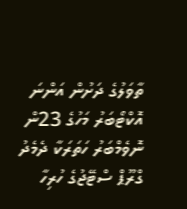ތާވަލުގެ ދަށުން އަންނަ އޮކްޓޯބަރު މަހުގެ 23ން ނޮވެމްބަރު ހަތަރަކާ ދެމެދު ގްރޫޕް ސްޓޭޖުގެ ހުރިހާ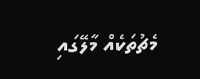މެޗުތަކެއް މާލޭގައި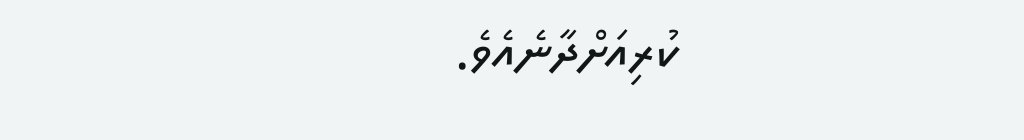ކުރިއަށްދާނެއެވެ.